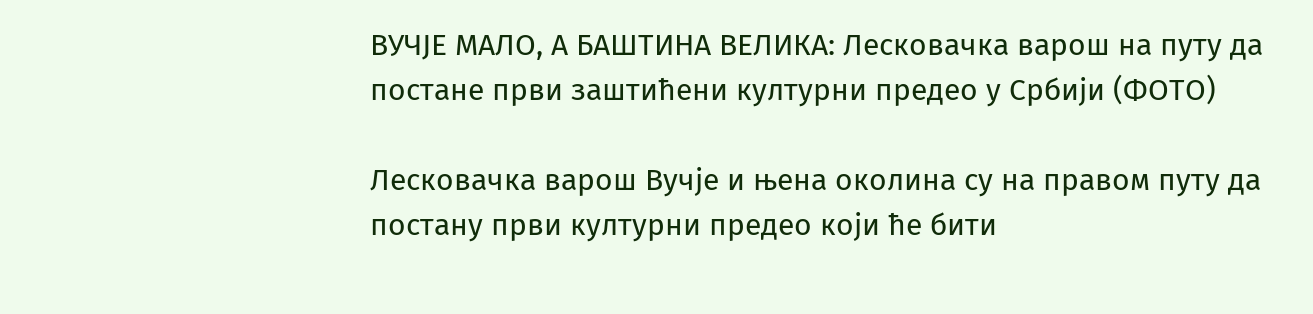ВУЧЈЕ МАЛО, А БАШТИНА ВЕЛИКА: Лесковачка варош на путу да постане први заштићени културни предео у Србији (ФОТО)

Лесковачка варош Вучје и њена околина су на правом путу да постану први културни предео који ће бити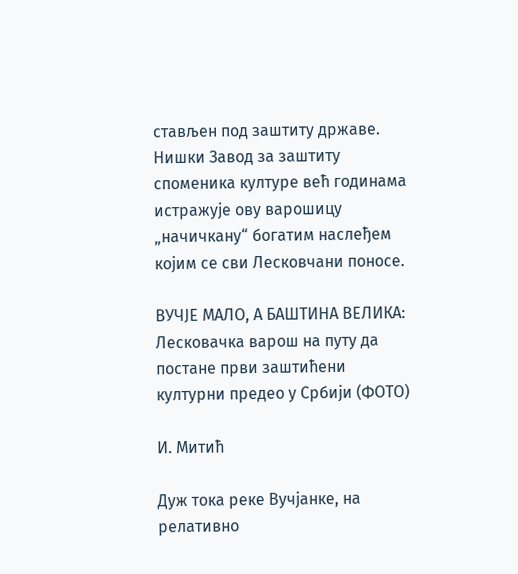стављен под заштиту државе. Нишки Завод за заштиту споменика културе већ годинама истражује ову варошицу „начичкану“ богатим наслеђем којим се сви Лесковчани поносе.

ВУЧЈЕ МАЛО, А БАШТИНА ВЕЛИКА: Лесковачка варош на путу да постане први заштићени културни предео у Србији (ФОТО)

И. Митић

Дуж тока реке Вучјанке, на релативно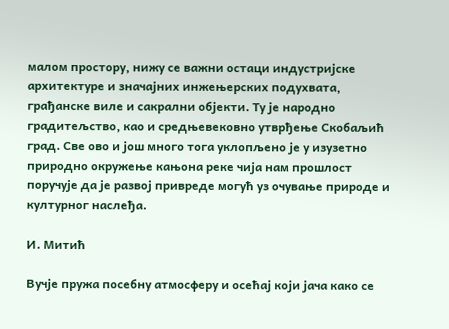малом простору, нижу се важни остаци индустријске архитектуре и значајних инжењерских подухвата, грађанске виле и сакрални објекти. Ту је народно градитељство, као и средњевековно утврђење Скобаљић град. Све ово и још много тога уклопљено је у изузетно природно окружење кањона реке чија нам прошлост поручује да је развој привреде могућ уз очување природе и културног наслеђа.

И. Митић

Вучје пружа посебну атмосферу и осећај који јача како се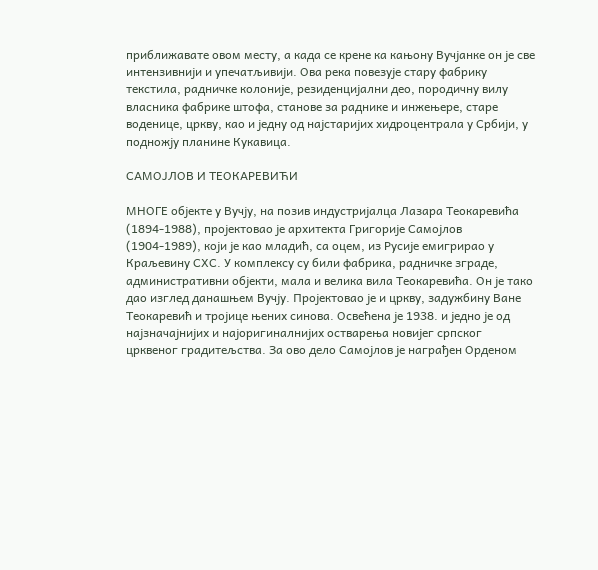приближавате овом месту, а када се крене ка кањону Вучјанке он је све интензивнији и упечатљивији. Ова река повезује стару фабрику текстила, радничке колоније, резиденцијални део, породичну вилу власника фабрике штофа, станове за раднике и инжењере, старе воденице, цркву, као и једну од најстаријих хидроцентрала у Србији, у подножју планине Кукавица.

САМОЈЛОВ И ТЕОКАРЕВИЋИ

МНОГЕ објекте у Вучју, на позив индустријалца Лазара Теокаревића (1894-1988), пројектовао је архитекта Григорије Самојлов (1904-1989), који је као младић, са оцем, из Русије емигрирао у Краљевину СХС. У комплексу су били фабрика, радничке зграде, административни објекти, мала и велика вила Теокаревића. Он је тако дао изглед данашњем Вучју. Пројектовао је и цркву, задужбину Ване Теокаревић и тројице њених синова. Освећена је 1938. и једно је од најзначајнијих и најоригиналнијих остварења новијег српског црквеног градитељства. За ово дело Самојлов је награђен Орденом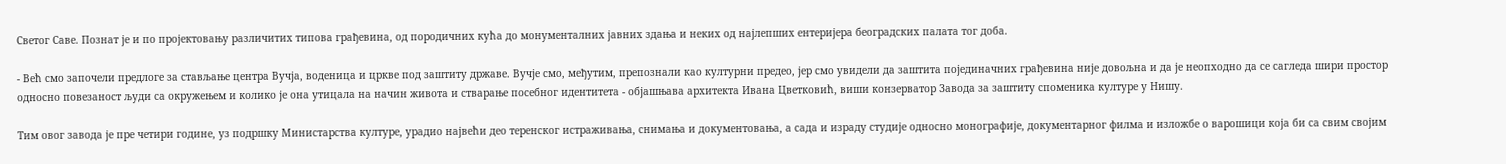Светог Саве. Познат је и по пројектовању различитих типова грађевина, од породичних кућа до монументалних јавних здања и неких од најлепших ентеријера београдских палата тог доба.

- Већ смо започели предлоге за стављање центра Вучја, воденица и цркве под заштиту државе. Вучје смо, међутим, препознали као културни предео, јер смо увидели да заштита појединачних грађевина није довољна и да је неопходно да се сагледа шири простор односно повезаност људи са окружењем и колико је она утицала на начин живота и стварање посебног идентитета - објашњава архитекта Ивана Цветковић, виши конзерватор Завода за заштиту споменика културе у Нишу.

Тим овог завода је пре четири године, уз подршку Министарства културе, урадио највећи део теренског истраживања, снимања и документовања, а сада и израду студије односно монографије, документарног филма и изложбе о варошици која би са свим својим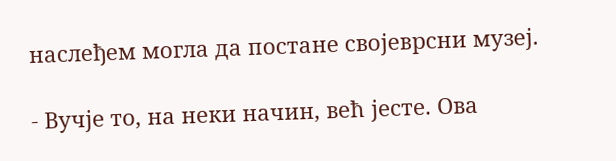наслеђем могла да постане својеврсни музеј.

- Вучје то, на неки начин, већ јесте. Ова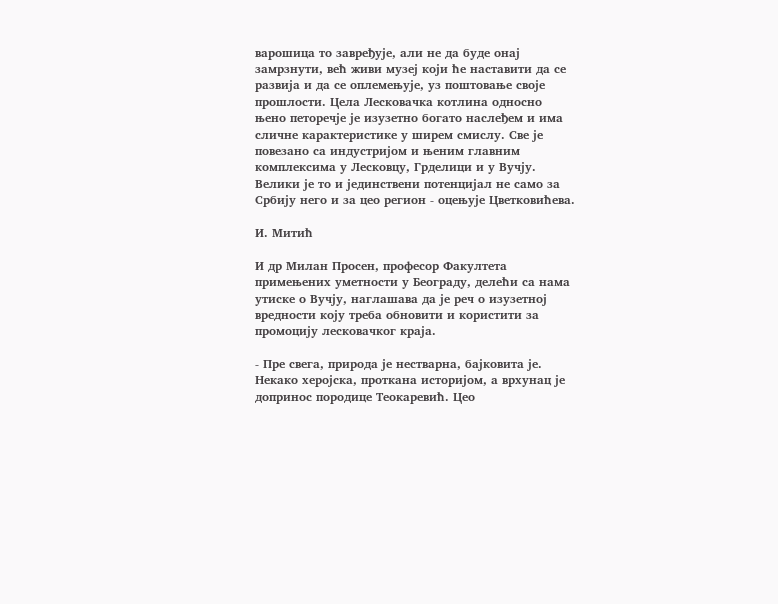варошица то завређује, али не да буде онај замрзнути, већ живи музеј који ће наставити да се развија и да се оплемењује, уз поштовање своје прошлости. Цела Лесковачка котлина односно њено петоречје је изузетно богато наслеђем и има сличне карактеристике у ширем смислу. Све је повезано са индустријом и њеним главним комплексима у Лесковцу, Грделици и у Вучју. Велики је то и јединствени потенцијал не само за Србију него и за цео регион - оцењује Цветковићева.

И. Митић

И др Милан Просен, професор Факултета примењених уметности у Београду, делећи са нама утиске о Вучју, наглашава да је реч о изузетној вредности коју треба обновити и користити за промоцију лесковачког краја.

- Пре свега, природа је нестварна, бајковита је. Некако херојска, проткана историјом, а врхунац је допринос породице Теокаревић. Цео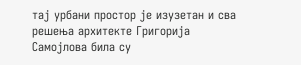тај урбани простор је изузетан и сва решења архитекте Григорија Самојлова била су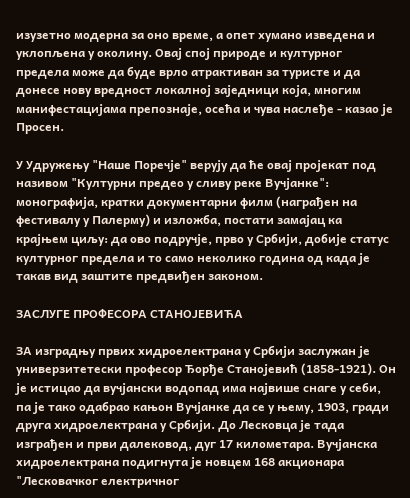изузетно модерна за оно време, а опет хумано изведена и уклопљена у околину. Овај спој природе и културног предела може да буде врло атрактиван за туристе и да донесе нову вредност локалној заједници која, многим манифестацијама препознаје, осећа и чува наслеђе - казао је Просен.

У Удружењу "Наше Поречје" верују да ће овај пројекат под називом "Културни предео у сливу реке Вучјанке": монографија, кратки документарни филм (награђен на фестивалу у Палерму) и изложба, постати замајац ка крајњем циљу: да ово подручје, прво у Србији, добије статус културног предела и то само неколико година од када је такав вид заштите предвиђен законом.

ЗАСЛУГЕ ПРОФЕСОРА СТАНОЈЕВИЋА

ЗА изградњу првих хидроелектрана у Србији заслужан је универзитетески професор Ђорђе Станојевић (1858-1921). Он је истицао да вучјански водопад има највише снаге у себи, па је тако одабрао кањон Вучјанке да се у њему, 1903, гради друга хидроелектрана у Србији. До Лесковца је тада изграђен и први далековод, дуг 17 километара. Вучјанска хидроелектрана подигнута је новцем 168 акционара "Лесковачког електричног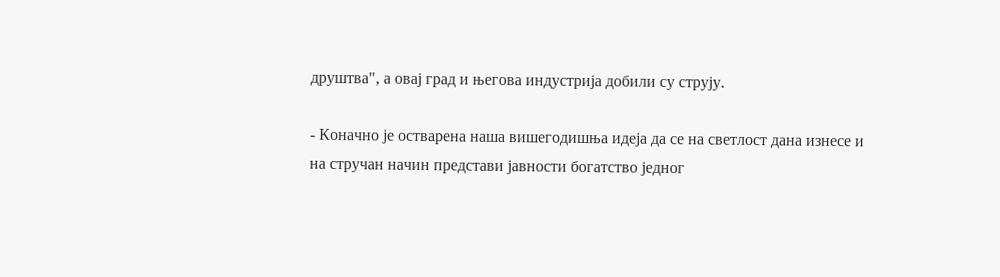друштва", а овај град и његова индустрија добили су струју.

- Коначно је остварена наша вишегодишња идеја да се на светлост дана изнесе и на стручан начин представи јавности богатство једног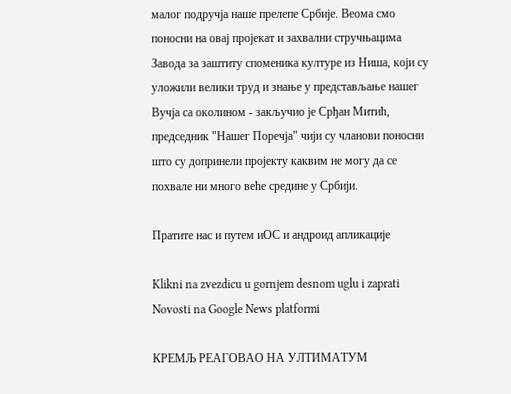малог подручја наше прелепе Србије. Веома смо поносни на овај пројекат и захвални стручњацима Завода за заштиту споменика културе из Ниша, који су уложили велики труд и знање у представљање нашег Вучја са околином - закључио је Срђан Митић, председник "Нашег Поречја" чији су чланови поносни што су допринели пројекту каквим не могу да се похвале ни много веће средине у Србији.

Пратите нас и путем иОС и андроид апликације

Klikni na zvezdicu u gornjem desnom uglu i zaprati Novosti na Google News platformi

КРЕМЉ РЕАГОВАО НА УЛТИМАТУМ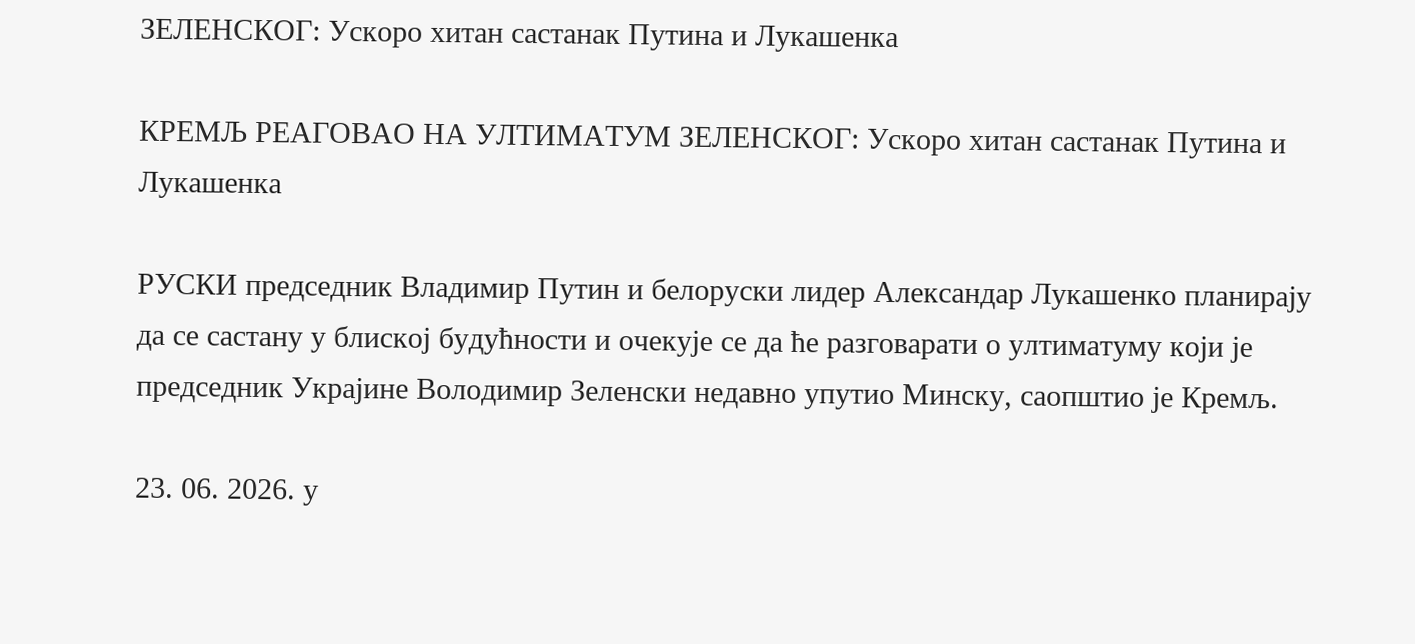ЗЕЛЕНСКОГ: Ускоро хитан састанак Путина и Лукашенка

КРЕМЉ РЕАГОВАО НА УЛТИМАТУМ ЗЕЛЕНСКОГ: Ускоро хитан састанак Путина и Лукашенка

РУСКИ председник Владимир Путин и белоруски лидер Александар Лукашенко планирају да се састану у блиској будућности и очекује се да ће разговарати о ултиматуму који је председник Украјине Володимир Зеленски недавно упутио Минску, саопштио је Кремљ.

23. 06. 2026. у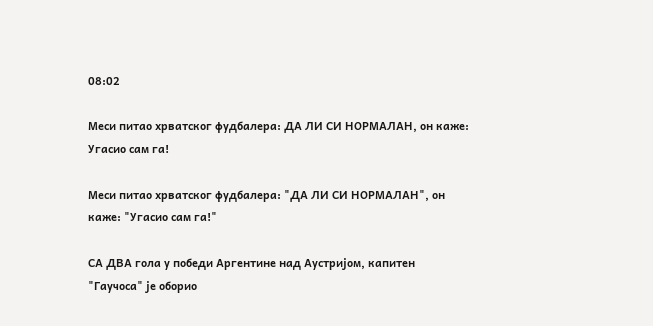08:02

Меси питао хрватског фудбалера: ДА ЛИ СИ НОРМАЛАН, он каже: Угасио сам га!

Меси питао хрватског фудбалера: "ДА ЛИ СИ НОРМАЛАН", он каже: "Угасио сам га!"

СА ДВА гола у победи Аргентине над Аустријом, капитен "Гаучоса" је оборио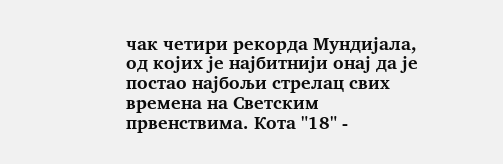чак четири рекорда Мундијала, од којих је најбитнији онај да је постао најбољи стрелац свих времена на Светским првенствима. Кота "18" -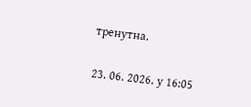тренутна.

23. 06. 2026. у 16:05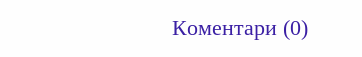Коментари (0)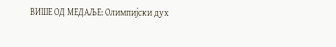ВИШЕ ОД МЕДАЉЕ: Олимпијски дух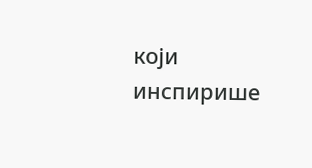који инспирише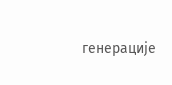генерације